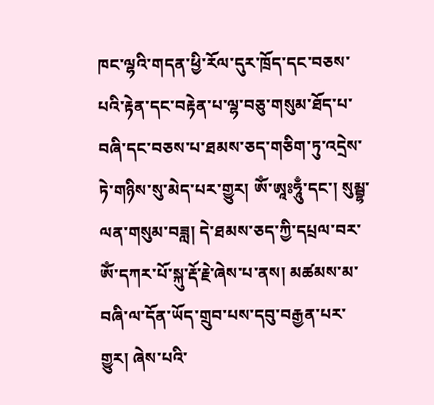ཁང་ལྷའི་གདན་ཕྱི་རོལ་དུར་ཁྲོད་དང་བཅས་པའི་རྟེན་དང་བརྟེན་པ་ལྷ་བཅུ་གསུམ་ཐོད་པ་བཞི་དང་བཅས་པ་ཐམས་ཅད་གཅིག་ཏུ་འདྲེས་ཏེ་གཉིས་སུ་མེད་པར་གྱུར། ༀ་ཨཱཿཧཱུྃ་དང་། སུམྦྷ་ལན་གསུམ་བཟླ། དེ་ཐམས་ཅད་ཀྱི་དཔྲལ་བར་ༀ་དཀར་པོ་སྐུ་རྡོ་རྗེ་ཞེས་པ་ནས། མཚམས་མ་བཞི་ལ་དོན་ཡོད་གྲུབ་པས་དབུ་བརྒྱན་པར་གྱུར། ཞེས་པའི་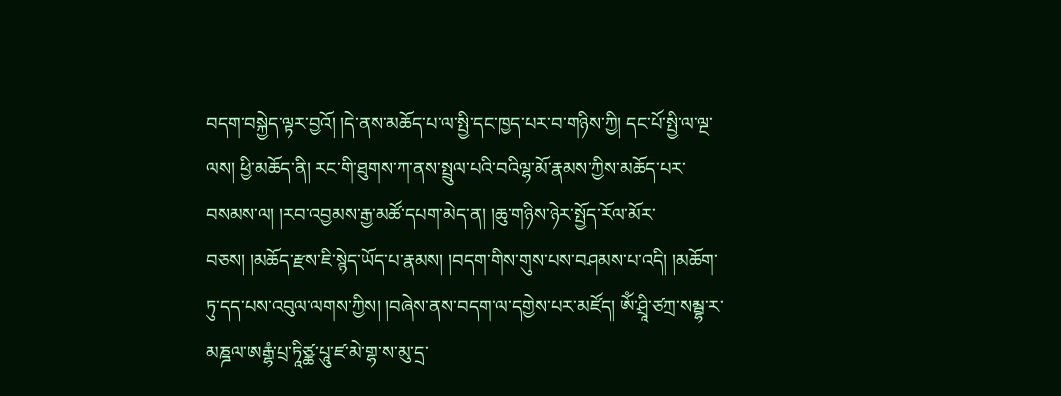བདག་བསྐྱེད་ལྟར་བྱའོ། །དེ་ནས་མཆོད་པ་ལ་སྤྱི་དང་ཁྱད་པར་བ་གཉིས་ཀྱི། དང་པོ་སྤྱི་ལ་ལྔ་ལས། ཕྱི་མཆོད་ནི། རང་གི་ཐུགས་ཀ་ནས་སྤྲུལ་པའི་བའིལྷ་མོ་རྣམས་ཀྱིས་མཆོད་པར་བསམས་ལ། །རབ་འབྱམས་རྒྱ་མཚོ་དཔག་མེད་ན། །ཆུ་གཉིས་ཉེར་སྤྱོད་རོལ་མོར་བཅས། །མཆོད་རྫས་ཇི་སྙེད་ཡོད་པ་རྣམས། །བདག་གིས་གུས་པས་བཤམས་པ་འདི། །མཆོག་ཏུ་དད་པས་འབུལ་ལགས་ཀྱིས། །བཞེས་ནས་བདག་ལ་དགྱེས་པར་མཛོད། ༀ་ཤྲཱི་ཙཀྲ་སམྦྷ་ར་མཎྜལ་ཨརྒྷཾ་པྲ་ཏཱིཙྪ་པཱུ་ཛ་མེ་གྷ་ས་མུ་དྲ་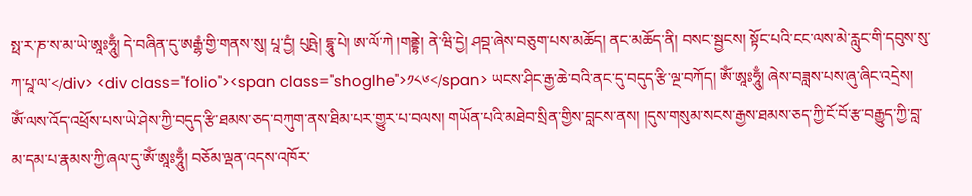སྥ་ར་ཎ་ས་མ་ཡེ་ཨཱཿཧཱུྃ། དེ་བཞིན་དུ་ཨརྒྷཾ་གྱི་གནས་སུ། པཱ་དྱཾ། པུཥྤེ། དྷཱུ་པེ། ཨ་ལོ་ཀེ །གནྡྷེ། ནེ་ཝི་དྱེ། ཤབྡ་ཞེས་བཅུག་པས་མཆོད། ནང་མཆོད་ནི། བསང་སྦྱངས། སྟོང་པའི་ངང་ལས་མེ་རླུང་གི་དབུས་སུ་ཀ་པཱ་ལ་</div> <div class="folio"><span class="shoglhe">༡༨༦</span> ཡངས་ཤིང་རྒྱ་ཆེ་བའི་ནང་དུ་བདུད་རྩི་ལྔ་བཀོད། ༀ་ཨཱཿཧཱུྃ། ཞེས་བཟླས་པས་ཞུ་ཞིང་འདྲེས། ༀ་ལས་འོད་འཕྲོས་པས་ཡེ་ཤེས་ཀྱི་བདུད་རྩི་ཐམས་ཅད་བཀུག་ནས་ཐིམ་པར་གྱུར་པ་བལས། གཡོན་པའི་མཐེབ་སྲིན་གྱིས་བླངས་ནས། །དུས་གསུམ་སངས་རྒྱས་ཐམས་ཅད་ཀྱི་ངོ་བོ་རྩ་བརྒྱུད་ཀྱི་བླ་མ་དམ་པ་རྣམས་ཀྱི་ཞལ་དུ་ༀ་ཨཱཿཧཱུྃ། བཅོམ་ལྡན་འདས་འཁོར་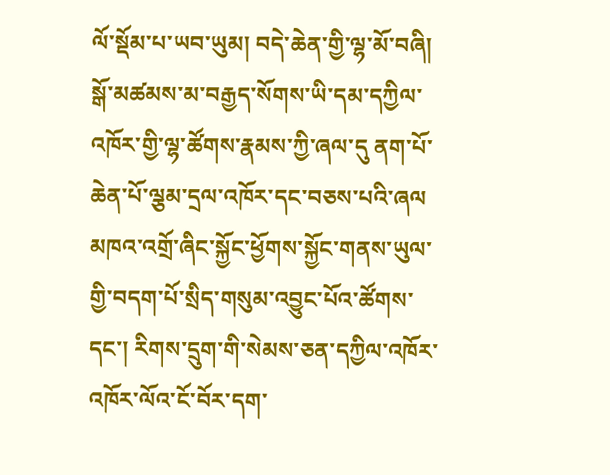ལོ་སྡོམ་པ་ཡབ་ཡུམ། བདེ་ཆེན་གྱི་ལྷ་མོ་བཞི། སྒོ་མཚམས་མ་བརྒྱད་སོགས་ཡི་དམ་དཀྱིལ་འཁོར་གྱི་ལྷ་ཚོགས་རྣམས་ཀྱི་ཞལ་དུ ནག་པོ་ཆེན་པོ་ལྕམ་དྲལ་འཁོར་དང་བཅས་པའི་ཞལ མཁའ་འགྲོ་ཞིང་སྐྱོང་ཕྱོགས་སྐྱོང་གནས་ཡུལ་གྱི་བདག་པོ་སྲིད་གསུམ་འབྱུང་པོའ་ཚོགས་དང་། རིགས་དྲུག་གི་སེམས་ཅན་དཀྱིལ་འཁོར་འཁོར་ལོའ་ངོ་བོར་དག་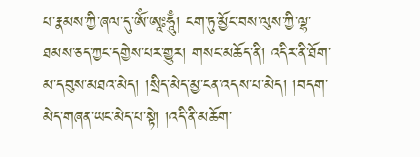པ་རྣམས་ཀྱི་ཞལ་དུ་ༀ་ཨཱཿཧཱུྃ། ངག་ཏུ་མྱོང་བས་ལུས་ཀྱི་ལྷ་ཐམས་ཅད་ཀྱང་དགྱེས་པར་གྱུར། གསང་མཆོད་ནི། འདིར་ནི་ཐོག་མ་དབུས་མཐའ་མེད། །སྲིད་མེད་མྱ་ངན་འདས་པ་མེད། །བདག་མེད་གཞན་ཡང་མེད་པ་སྟེ། །འདི་ནི་མཆོག་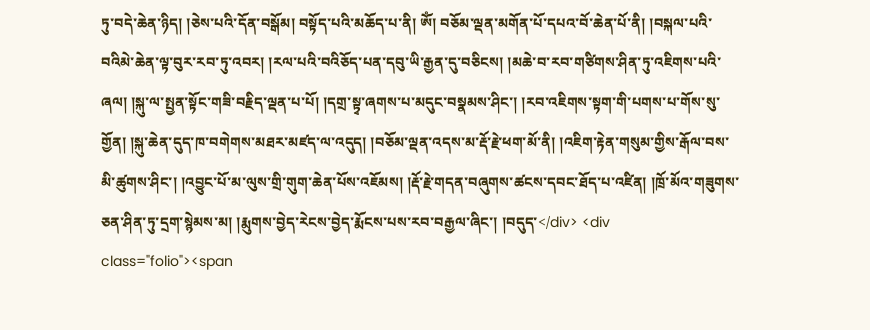ཏུ་བདེ་ཆེན་ཉིད། །ཅེས་པའི་དོན་བསྒོམ། བསྟོད་པའི་མཆོད་པ་ནི། ༀ། བཅོམ་ལྡན་མགོན་པོ་དཔའ་བོ་ཆེན་པོ་ནི། །བསྐལ་པའི་བའིམེ་ཆེན་ལྟ་བུར་རབ་ཏུ་འབར། །རལ་པའི་བའིཅོད་པན་དབུ་ཡི་རྒྱན་དུ་བཅིངས། །མཆེ་བ་རབ་གཙིགས་ཤིན་ཏུ་འཇིགས་པའི་ཞལ། །སྐུ་ལ་སྤྱན་སྟོང་གཟི་བརྗིད་ལྡན་པ་པོ། །དགྲ་སྟྭ་ཞགས་པ་མདུང་བསྣམས་ཤིང་། །རབ་འཇིགས་སྟག་གི་པགས་པ་གོས་སུ་གྱོན། །སྐུ་ཆེན་དུད་ཁ་བགེགས་མཐར་མཛད་ལ་འདུད། །བཅོམ་ལྡན་འདས་མ་རྡོ་རྗེ་ཕག་མོ་ནི། །འཇིག་རྟེན་གསུམ་གྱིས་རྒོལ་བས་མི་ཚུགས་ཤིང་། །འབྱུང་པོ་མ་ལུས་གྲི་གུག་ཆེན་པོས་འཇོམས། །རྡོ་རྗེ་གདན་བཞུགས་ཚངས་དབང་ཐོད་པ་འཛིན། །ཁྲོ་མོའ་གཟུགས་ཅན་ཤིན་ཏུ་དྲག་སྙེམས་མ། །རྨུགས་བྱེད་རེངས་བྱེད་རྨོངས་པས་རབ་བརྒྱལ་ཞིང་། །བདུད་</div> <div class="folio"><span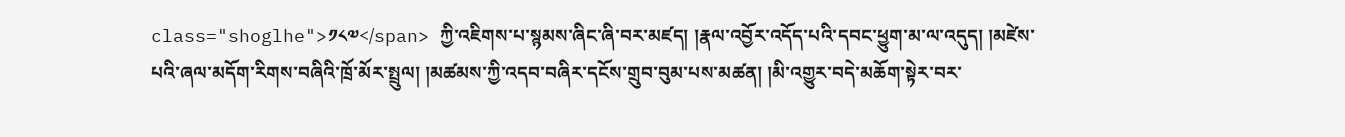class="shoglhe">༡༨༧</span> ཀྱི་འཇིགས་པ་སྙམས་ཞིང་ཞི་བར་མཛད། །རྣལ་འབྱོར་འདོད་པའི་དབང་ཕྱུག་མ་ལ་འདུད། །མཛེས་པའི་ཞལ་མདོག་རིགས་བཞིའི་ཁྲོ་མོར་སྤྲུལ། །མཚམས་ཀྱི་འདབ་བཞིར་དངོས་གྲུབ་བུམ་པས་མཚན། །མི་འགྱུར་བདེ་མཆོག་སྟེར་བར་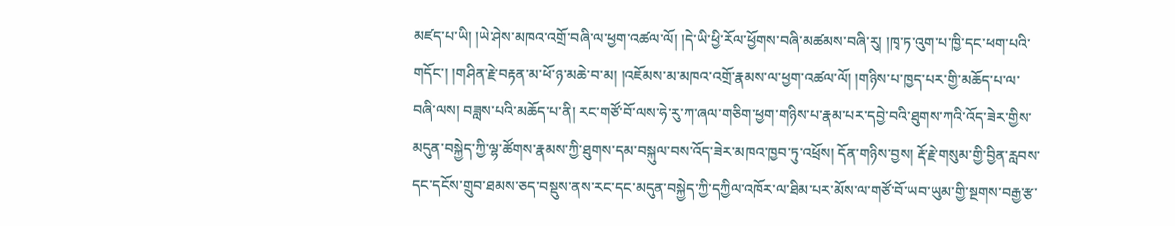མཛད་པ་ཡི། །ཡེ་ཤེས་མཁའ་འགྲོ་བཞི་ལ་ཕྱག་འཚལ་ལོ། །དེ་ཡི་ཕྱི་རོལ་ཕྱོགས་བཞི་མཚམས་བཞི་རུ། །ཁྭ་ཏ་འུག་པ་ཁྱི་དང་ཕག་པའི་གདོང་། །གཤིན་རྗེ་བརྟན་མ་ཕོ་ཉ་མཆེ་བ་མ། །འཇོམས་མ་མཁའ་འགྲོ་རྣམས་ལ་ཕྱག་འཚལ་ལོ། །གཉིས་པ་ཁྱད་པར་གྱི་མཆོད་པ་ལ་བཞི་ལས། བཟླས་པའི་མཆོད་པ་ནི། རང་གཙོ་བོ་ལས་ཧེ་རུ་ཀ་ཞལ་གཅིག་ཕྱག་གཉིས་པ་རྣམ་པར་དབྱེ་བའི་ཐུགས་ཀའི་འོད་ཟེར་གྱིས་མདུན་བསྐྱེད་ཀྱི་ལྷ་ཚོགས་རྣམས་ཀྱི་ཐུགས་དམ་བསྐུལ་བས་འོད་ཟེར་མཁའ་ཁྱབ་ཏུ་འཕྲོས། དོན་གཉིས་བྱས། རྡོ་རྗེ་གསུམ་གྱི་བྱིན་རླབས་དང་དངོས་གྲུབ་ཐམས་ཅད་བསྡུས་ནས་རང་དང་མདུན་བསྐྱེད་ཀྱི་དཀྱིལ་འཁོར་ལ་ཐིམ་པར་མོས་ལ་གཙོ་བོ་ཡབ་ཡུམ་གྱི་སྔགས་བརྒྱ་རྩ་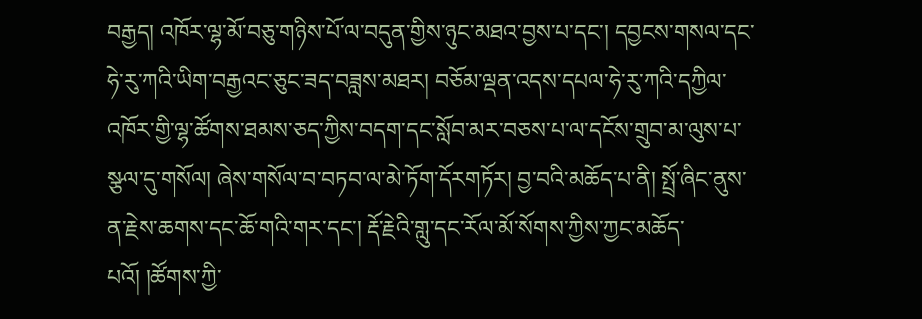བརྒྱད། འཁོར་ལྷ་མོ་བཅུ་གཉིས་པོ་ལ་བདུན་གྱིས་ཉུང་མཐའ་བྱས་པ་དང་། དབྱངས་གསལ་དང་ཧེ་རུ་ཀའི་ཡིག་བརྒྱའང་ཅུང་ཟད་བཟླས་མཐར། བཅོམ་ལྡན་འདས་དཔལ་ཧེ་རུ་ཀའི་དཀྱིལ་འཁོར་གྱི་ལྷ་ཚོགས་ཐམས་ཅད་ཀྱིས་བདག་དང་སློབ་མར་བཅས་པ་ལ་དངོས་གྲུབ་མ་ལུས་པ་སྩལ་དུ་གསོལ། ཞེས་གསོལ་བ་བཏབ་ལ་མེ་ཏོག་དོརགཏོར། བྱ་བའི་མཆོད་པ་ནི། སྤྲོ་ཞིང་ནུས་ན་རྗེས་ཆགས་དང་ཆོ་གའི་གར་དང་། རྡོ་རྗེའི་གླུ་དང་རོལ་མོ་སོགས་ཀྱིས་ཀྱང་མཆོད་པའོ། །ཚོགས་ཀྱི་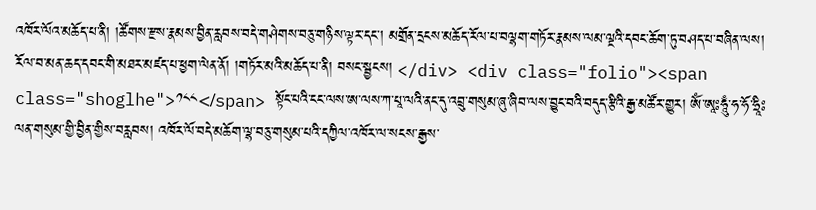འཁོར་ལོའ་མཆོད་པ་ནི། །ཚོགས་རྫས་རྣམས་བྱིན་རླབས་བདེ་གཤེགས་བཅུ་གཉིས་ལྟར་དང་། མགྲོན་དྲངས་མཆོད་རོལ་པ་བལྷག་གཏོར་རྣམས་ལམ་ལྔའི་དབང་ཆོག་ཏུ་བཤད་པ་བཞིན་ལས། རོལ་བ་མན་ཆད་དབང་གི་མཐར་མཛད་པ་ཕྱག་ལེན་ནོ། །གཏོར་མའི་མཆོད་པ་ནི། བསང་སྦྱངས། </div> <div class="folio"><span class="shoglhe">༡༨༨</span> སྟོང་པའི་ངང་ལས་ཨ་ལས་ཀ་པཱ་ལའི་ནང་དུ་འབྲུ་གསུམ་ཞུ་ཞིབ་ལས་བྱུང་བའི་བདུད་རྩིའི་རྒྱ་མཚོར་གྱུར། ༀ་ཨཱཿཧཱུྃ་ཧ་ཧོ་ཧྲཱིཿ ལན་གསུམ་གྱི་བྱིན་གྱིས་བརླབས། འཁོར་ལོ་བདེ་མཆོག་ལྷ་བཅུ་གསུམ་པའི་དཀྱིལ་འཁོར་ལ་སངས་རྒྱས་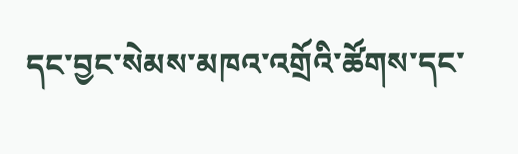དང་བྱང་སེམས་མཁའ་འགྲོའི་ཚོགས་དང་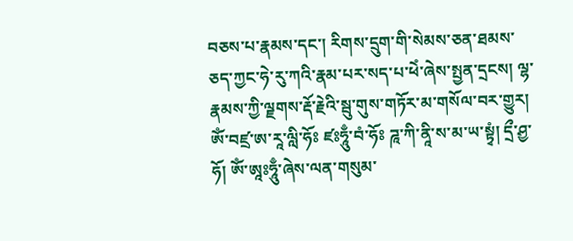བཅས་པ་རྣམས་དང་། རིགས་དྲུག་གི་སེམས་ཅན་ཐམས་ཅད་ཀྱང་ཧེ་རུ་ཀའི་རྣམ་པར་སད་པ་ཕེཾ་ཞེས་སྤྱན་དྲངས། ལྷ་རྣམས་ཀྱི་ལྗགས་རྡོ་རྗེའི་སྦུ་གུས་གཏོར་མ་གསོལ་བར་གྱུར། ༀ་བཛྲ་ཨ་རཱ་ལླི་ཧོཿ ཛཿཧཱུྃ་བཾ་ཧོཿ ཌཱ་ཀི་ནཱི་ས་མ་ཡ་སྟྭཾ། དྲྀ་ཤྱ་ཧོ། ༀ་ཨཱཿཧཱུྃ་ཞེས་ལན་གསུམ་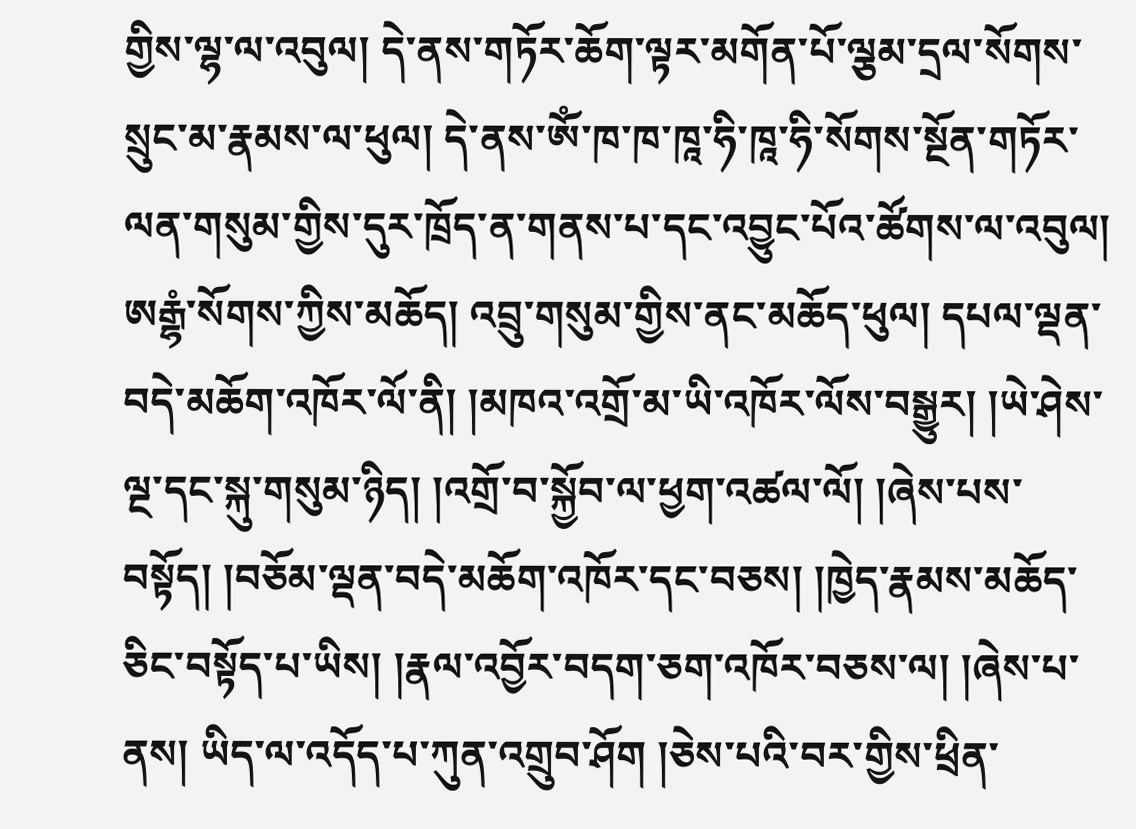གྱིས་ལྷ་ལ་འབུལ། དེ་ནས་གཏོར་ཆོག་ལྟར་མགོན་པོ་ལྕམ་དྲལ་སོགས་སྲུང་མ་རྣམས་ལ་ཕུལ། དེ་ནས་ༀ་ཁ་ཁ་ཁཱ་ཧི་ཁཱ་ཧི་སོགས་སྔོན་གཏོར་ལན་གསུམ་གྱིས་དུར་ཁྲོད་ན་གནས་པ་དང་འབྱུང་པོའ་ཚོགས་ལ་འབུལ། ཨརྒྷཾ་སོགས་ཀྱིས་མཆོད། འབྲུ་གསུམ་གྱིས་ནང་མཆོད་ཕུལ། དཔལ་ལྡན་བདེ་མཆོག་འཁོར་ལོ་ནི། །མཁའ་འགྲོ་མ་ཡི་འཁོར་ལོས་བསྒྱུར། །ཡེ་ཤེས་ལྔ་དང་སྐུ་གསུམ་ཉིད། །འགྲོ་བ་སྐྱོབ་ལ་ཕྱག་འཚལ་ལོ། །ཞེས་པས་བསྟོད། །བཅོམ་ལྡན་བདེ་མཆོག་འཁོར་དང་བཅས། །ཁྱེད་རྣམས་མཆོད་ཅིང་བསྟོད་པ་ཡིས། །རྣལ་འབྱོར་བདག་ཅག་འཁོར་བཅས་ལ། །ཞེས་པ་ནས། ཡིད་ལ་འདོད་པ་ཀུན་འགྲུབ་ཤོག །ཅེས་པའི་བར་གྱིས་ཕྲིན་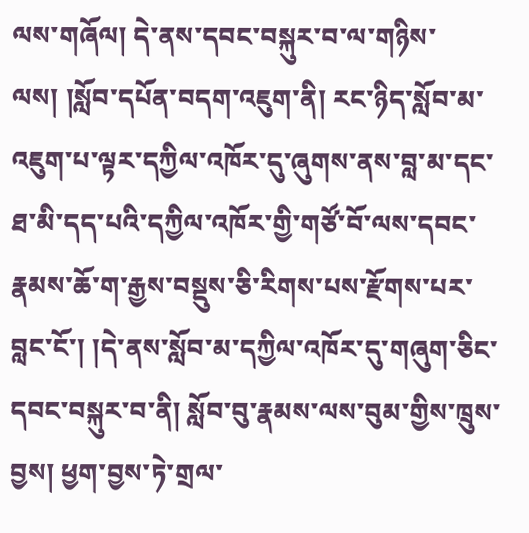ལས་གཞོལ། དེ་ནས་དབང་བསྐུར་བ་ལ་གཉིས་ལས། །སློབ་དཔོན་བདག་འཇུག་ནི། རང་ཉིད་སློབ་མ་འཇུག་པ་ལྟར་དཀྱིལ་འཁོར་དུ་ཞུགས་ནས་བླ་མ་དང་ཐ་མི་དད་པའི་དཀྱིལ་འཁོར་གྱི་གཙོ་བོ་ལས་དབང་རྣམས་ཆོ་ག་རྒྱས་བསྡུས་ཅི་རིགས་པས་རྫོགས་པར་བླང་ངོ་། །དེ་ནས་སློབ་མ་དཀྱིལ་འཁོར་དུ་གཞུག་ཅིང་དབང་བསྐུར་བ་ནི། སློབ་བུ་རྣམས་ལས་བུམ་གྱིས་ཁྲུས་བྱས། ཕྱག་བྱས་ཏེ་གྲལ་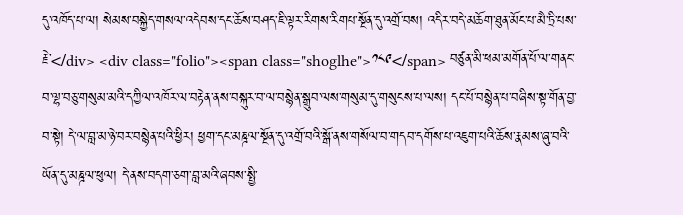དུ་འཁོད་པ་ལ། སེམས་བསྐྱེད་གསལ་འདེབས་དང་ཆོས་བཤད་ཇི་ལྟར་རིགས་རིགཔ་སྔོན་དུ་འགྲོ་བས། འདིར་བདེ་མཆོག་ཐུན་མོང་པ་མཻ་ཏྲི་པས་རྗེ་</div> <div class="folio"><span class="shoglhe">༡༨༩</span> བཙུན་མི་ཕམ་མགོན་པོ་ལ་གནང་བ་ལྷ་བཅུ་གསུམ་མའི་དཀྱིལ་འཁོར་ལ་བརྟེན་ནས་བསྐུར་བ་ལ་བསྙེན་སྒྲུབ་ལས་གསུམ་དུ་གསུངས་པ་ལས། དང་པོ་བསྙེན་པ་བཞིས་སྟ་གོན་བྱ་བ་སྟེ། དེ་ལ་བླ་མ་ཉེ་བར་བསྙེན་པའི་ཕྱིར། ཕྱག་དང་མཎྜལ་སྔོན་དུ་འགྲོ་བའི་སྒོ་ནས་གསོལ་བ་གདབ་དགོས་པ་འཇུག་པའི་ཆོས་རྣམས་ཞུ་བའི་ཡོན་དུ་མཎྜལ་ཕུལ། དེ་ནས་བདག་ཅག་བླ་མའི་ཞབས་སྤྱི་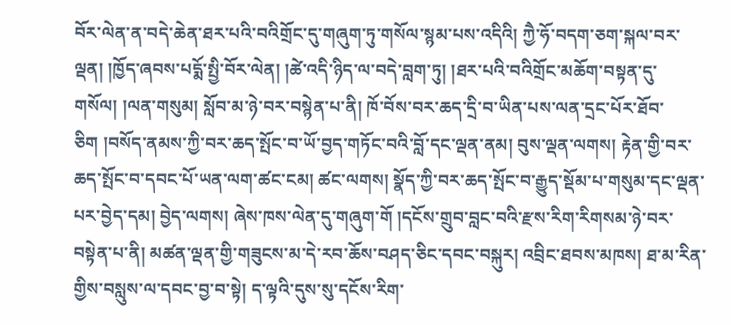བོར་ལེན་ན་བདེ་ཆེན་ཐར་པའི་བའིགྲོང་དུ་གཞུག་ཏུ་གསོལ་སྙམ་པས་འདིའི། ཀྱཻ་ཧོ་བདག་ཅག་སྐལ་བར་ལྡན། །ཁྱོད་ཞབས་པདྨོ་སྤྱི་བོར་ལེན། །ཚེ་འདི་ཉིད་ལ་བདེ་བླག་ཏུ། །ཐར་པའི་བའིགྲོང་མཆོག་བསྟན་དུ་གསོལ། །ལན་གསུམ། སློབ་མ་ཉེ་བར་བསྙེན་པ་ནི། ཁོ་བོས་བར་ཆད་དྲི་བ་ཡིན་པས་ལན་དྲང་པོར་ཐོབ་ཅིག །བསོད་ནམས་ཀྱི་བར་ཆད་སྤོང་བ་ཡོ་བྱད་གཏོང་བའི་བློ་དང་ལྡན་ནམ། བུས་ལྡན་ལགས། རྟེན་གྱི་བར་ཆད་སྤོང་བ་དབང་པོ་ཡན་ལག་ཚང་ངམ། ཚང་ལགས། སྣོད་ཀྱི་བར་ཆད་སྤོང་བ་རྒྱུད་སྡོམ་པ་གསུམ་དང་ལྡན་པར་བྱེད་དམ། བྱེད་ལགས། ཞེས་ཁས་ལེན་དུ་གཞུག་གོ །དངོས་གྲུབ་བླང་བའི་རྫས་རིག་རིགསམ་ཉེ་བར་བསྟེན་པ་ནི། མཚན་ལྡན་གྱི་གཟུངས་མ་དེ་རབ་ཆོས་བཤད་ཅིང་དབང་བསྐུར། འབྲིང་ཐབས་མཁས། ཐ་མ་རིན་གྱིས་བསླུས་ལ་དབང་བྱ་བ་སྟེ། ད་ལྟའི་དུས་སུ་དངོས་རིག་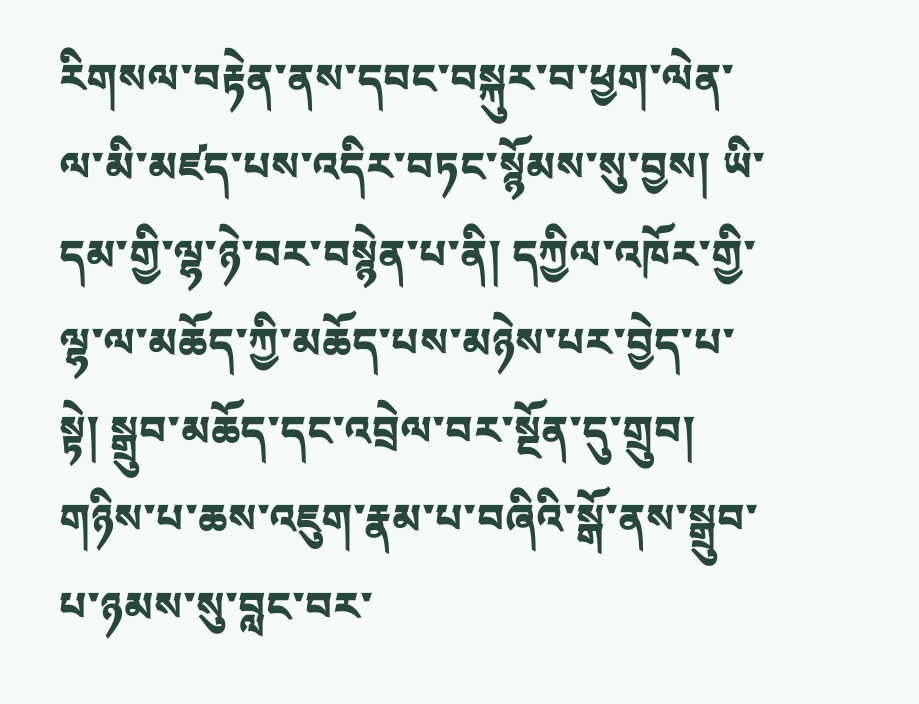རིགསལ་བརྟེན་ནས་དབང་བསྐུར་བ་ཕྱག་ལེན་ལ་མི་མཛད་པས་འདིར་བཏང་སྙོམས་སུ་བྱས། ཡི་དམ་གྱི་ལྷ་ཉེ་བར་བསྙེན་པ་ནི། དཀྱིལ་འཁོར་གྱི་ལྷ་ལ་མཆོད་ཀྱི་མཆོད་པས་མཉེས་པར་བྱེད་པ་སྟེ། སྒྲུབ་མཆོད་དང་འབྲེལ་བར་སྔོན་དུ་གྲུབ། གཉིས་པ་ཆས་འཇུག་རྣམ་པ་བཞིའི་སྒོ་ནས་སྒྲུབ་པ་ཉམས་སུ་བླང་བར་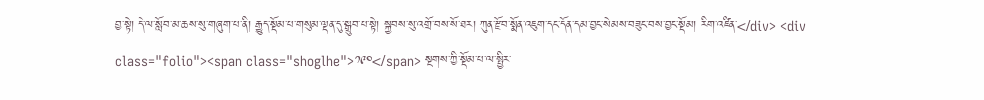བྱ་སྟེ། དེ་ལ་སློབ་མ་ཆས་སུ་གཞུག་པ་ནི། རྒྱུད་སྡོམ་པ་གསུམ་ལྡན་དུ་སྒྲུབ་པ་སྟེ། སྐྱབས་སུ་འགྲོ་བས་སོ་ཐར། ཀུན་རྫོབ་སྨོན་འཇུག་དང་དོན་དམ་བྱང་སེམས་བཟུང་བས་བྱང་སྡོམ། རིག་འཛིན་</div> <div class="folio"><span class="shoglhe">༡༩༠</span> སྔགས་ཀྱི་སྡོམ་པ་ལ་སྤྱིར་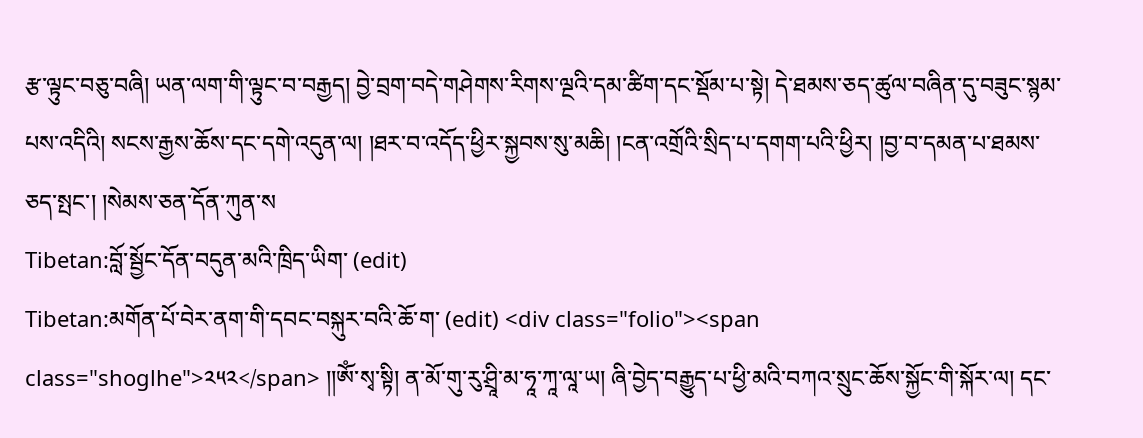རྩ་ལྟུང་བཅུ་བཞི། ཡན་ལག་གི་ལྟུང་བ་བརྒྱད། བྱེ་བྲག་བདེ་གཤེགས་རིགས་ལྔའི་དམ་ཚིག་དང་སྡོམ་པ་སྟེ། དེ་ཐམས་ཅད་ཚུལ་བཞིན་དུ་བཟུང་སྙམ་པས་འདིའི། སངས་རྒྱས་ཆོས་དང་དགེ་འདུན་ལ། །ཐར་བ་འདོད་ཕྱིར་སྐྱབས་སུ་མཆི། །ངན་འགྲོའི་སྲིད་པ་དགག་པའི་ཕྱིར། །བྱ་བ་དམན་པ་ཐམས་ཅད་སྤང་། །སེམས་ཅན་དོན་ཀུན་ས
Tibetan:བློ་སྦྱོང་དོན་བདུན་མའི་ཁྲིད་ཡིག་ (edit)
Tibetan:མགོན་པོ་བེར་ནག་གི་དབང་བསྐུར་བའི་ཆོ་ག་ (edit) <div class="folio"><span class="shoglhe">༢༥༢</span> །།ༀ་སྭ་སྟི། ན་མོ་གུ་རུ་ཤྲཱི་མ་ཧཱ་ཀཱ་ལཱ་ཡ། ཞི་བྱེད་བརྒྱུད་པ་ཕྱི་མའི་བཀའ་སྲུང་ཆོས་སྐྱོང་གི་སྐོར་ལ། དང་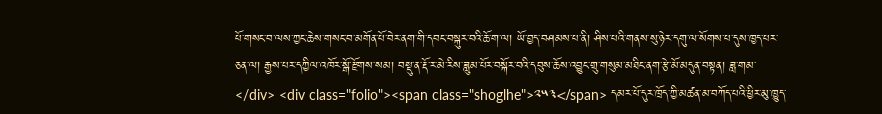པོ་གསང་བ་ལས་ཀྱང་ཆེས་གསང་བ་མགོན་པོ་བེར་ནག་གི་དབང་བསྐུར་བའི་ཆོ་ག་ལ། ཡོ་བྱད་བཤམས་པ་ནི། ཤིས་པའི་གནས་སུ་ཉེར་དགུ་ལ་སོགས་པ་དུས་ཁྱད་པར་ཅན་ལ། རྒྱས་པར་དཀྱིལ་འཁོར་སྒོ་རྫོགས་སམ། བསྡུ་ན་རྡོ་ར་མེ་རིས་ཟླུམ་པོར་བསྐོར་བའི་དབུས་ཆོས་འབྱུང་གྲུ་གསུམ་མཐིང་ནག་རྩེ་མོ་མདུན་བསྟན། ཟླ་གམ་</div> <div class="folio"><span class="shoglhe">༢༥༣</span> དམར་པོ་དུར་ཁྲོད་ཀྱི་མཚན་མ་བཀོད་པའི་ཕྱིར་མུ་ཁྱུད་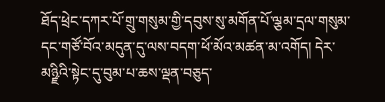ཐོད་ཕྲེང་དཀར་པོ་གྲུ་གསུམ་གྱི་དབུས་སུ་མགོན་པོ་ལྕམ་དྲལ་གསུམ་དང་གཙོ་བོའ་མདུན་དུ་ལས་བདག་ཕོ་མོའ་མཚན་མ་འགོད། དེར་མཉྫིའི་སྟེང་དུ་བུམ་པ་ཆས་ལྡན་བཅུད་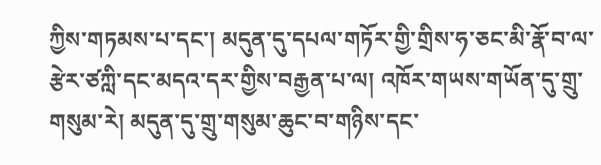ཀྱིས་གཏམས་པ་དང་། མདུན་དུ་དཔལ་གཏོར་གྱི་གྲིས་ཧ་ཅང་མི་རྣོ་བ་ལ་རྩེར་ཙཀླི་དང་མདའ་དར་གྱིས་བརྒྱན་པ་ལ། འཁོར་གཡས་གཡོན་དུ་གྲུ་གསུམ་རེ། མདུན་དུ་གྲུ་གསུམ་ཆུང་བ་གཉིས་དང་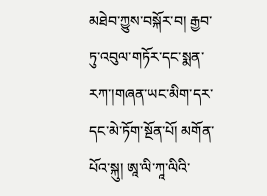མཐེབ་ཀྱུས་བསྐོར་བ། རྒྱབ་ཏུ་འབུལ་གཏོར་དང་སྨན་རཀ་།གཞན་ཡང་མིག་དར་དང་མེ་ཏོག་སྔོན་པོ། མགོན་པོའ་སྐུ། ཨཱ་ལི་ཀཱ་ལིའི་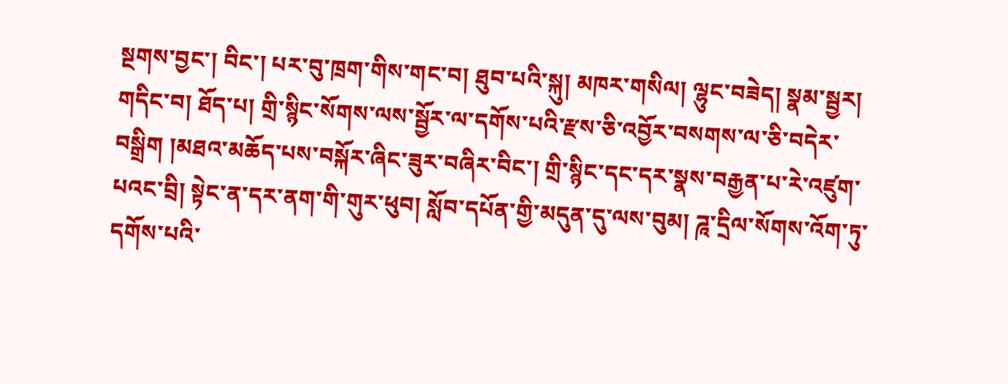སྔགས་བྱང་། བིང་། པར་བུ་ཁྲག་གིས་གང་བ། ཐུབ་པའི་སྐུ། མཁར་གསིལ། ལྷུང་བཟེད། སྣམ་སྦྱར། གདིང་བ། ཐོད་པ། གྲི་སྙིང་སོགས་ལས་སྦྱོར་ལ་དགོས་པའི་རྫས་ཅི་འབྱོར་བསགས་ལ་ཅི་བདེར་བསྒྲིག །མཐའ་མཆོད་པས་བསྐོར་ཞིང་ཟུར་བཞིར་བིང་། གྲི་སྙིང་དང་དར་སྣས་བརྒྱན་པ་རེ་འཛུག་པའང་བྲི། སྟེང་ན་དར་ནག་གི་གུར་ཕུབ། སློབ་དཔོན་གྱི་མདུན་དུ་ལས་བུམ། ཌཱ་དྲིལ་སོགས་འོག་ཏུ་དགོས་པའི་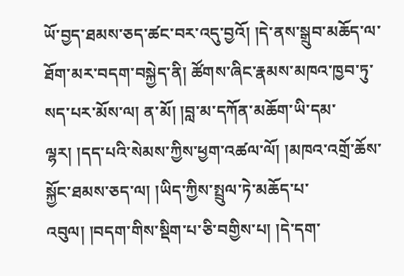ཡོ་བྱད་ཐམས་ཅད་ཚང་བར་འདུ་བྱའོ། །དེ་ནས་སྒྲུབ་མཆོད་ལ་ཐོག་མར་བདག་བསྐྱེད་ནི། ཚོགས་ཞིང་རྣམས་མཁའ་ཁྱབ་ཏུ་སད་པར་མོས་ལ། ན་མོ། །བླ་མ་དཀོན་མཆོག་ཡི་དམ་ལྷར། །དད་པའི་སེམས་ཀྱིས་ཕྱག་འཚལ་ལོ། །མཁའ་འགྲོ་ཆོས་སྐྱོང་ཐམས་ཅད་ལ། །ཡིད་ཀྱིས་སྤྲུལ་ཏེ་མཆོད་པ་འབུལ། །བདག་གིས་སྡིག་པ་ཅི་བགྱིས་པ། །དེ་དག་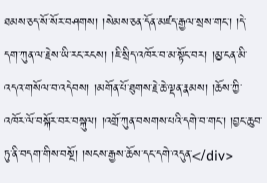ཐམས་ཅད་སོ་སོར་བཤགས། །སེམས་ཅན་དོན་མཛད་རྒྱལ་སྲས་གང་། །དེ་དག་ཀུན་ལ་རྗེས་ཡི་རང་རངས། །ཇི་སྲིད་འཁོར་བ་མ་སྟོང་བར། །མྱ་ངན་མི་འདའ་གསོལ་བ་འདེབས། །མགོན་པོ་ཐུགས་རྗེ་ཆེ་ལྡན་རྣམས། །ཆོས་ཀྱི་འཁོར་ལོ་བསྐོར་བར་བསྐུལ། །འགྲོ་ཀུན་བསགས་པའི་དགེ་བ་གང་། །བྱང་ཆུབ་ཏུ་ནི་བདག་གིས་བསྔོ། །སངས་རྒྱས་ཆོས་དང་དགེ་འདུན་</div>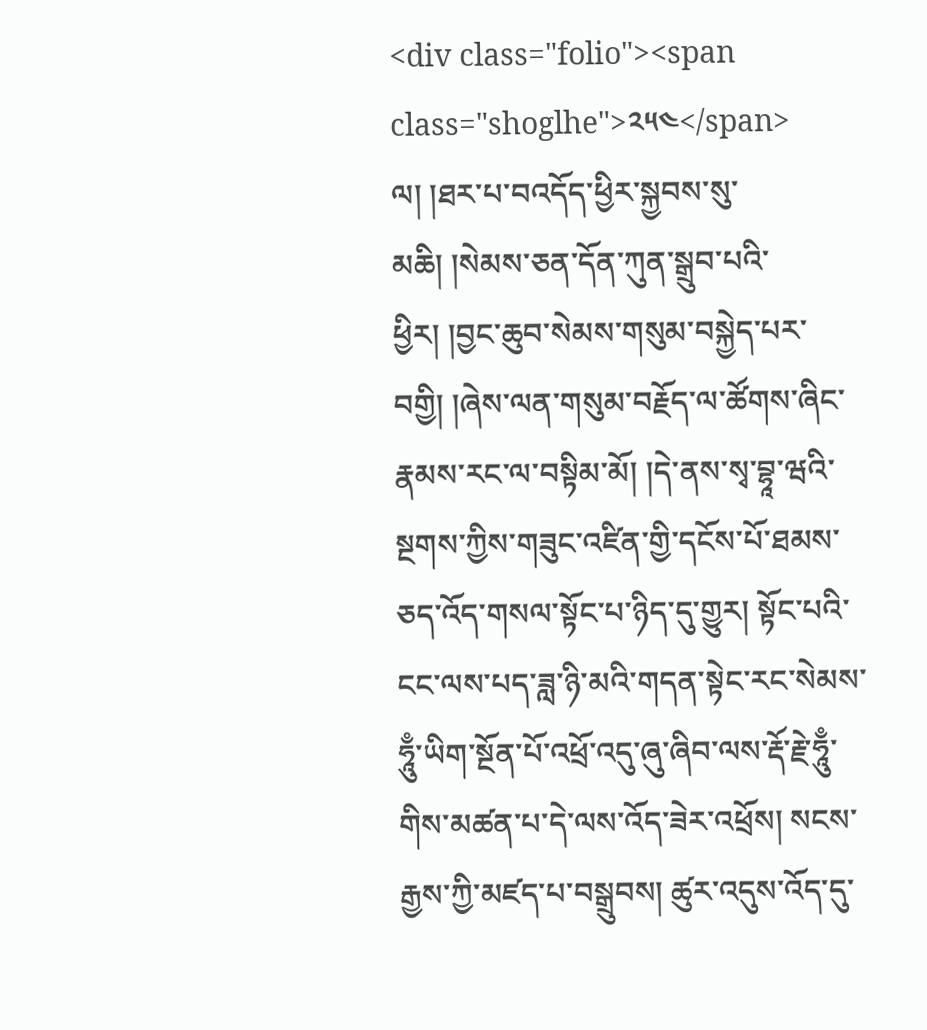<div class="folio"><span class="shoglhe">༢༥༤</span> ལ། །ཐར་པ་བའདོད་ཕྱིར་སྐྱབས་སུ་མཆི། །སེམས་ཅན་དོན་ཀུན་སྒྲུབ་པའི་ཕྱིར། །བྱང་ཆུབ་སེམས་གསུམ་བསྐྱེད་པར་བགྱི། །ཞེས་ལན་གསུམ་བརྗོད་ལ་ཚོགས་ཞིང་རྣམས་རང་ལ་བསྟིམ་མོ། །དེ་ནས་སྭ་བྷཱ་ཝའི་སྔགས་ཀྱིས་གཟུང་འཛིན་གྱི་དངོས་པོ་ཐམས་ཅད་འོད་གསལ་སྟོང་པ་ཉིད་དུ་གྱུར། སྟོང་པའི་ངང་ལས་པད་ཟླ་ཉི་མའི་གདན་སྟེང་རང་སེམས་ཧཱུྃ་ཡིག་སྔོན་པོ་འཕྲོ་འདུ་ཞུ་ཞིབ་ལས་རྡོ་རྗེ་ཧཱུྃ་གིས་མཚན་པ་དེ་ལས་འོད་ཟེར་འཕྲོས། སངས་རྒྱས་ཀྱི་མཛད་པ་བསྒྲུབས། ཚུར་འདུས་འོད་དུ་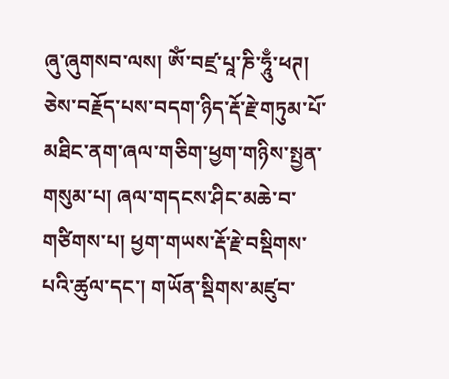ཞུ་ཞུགསབ་ལས། ༀ་བཛྲ་པཱ་ཎི་ཧཱུྃ་ཕཊ། ཅེས་བརྗོད་པས་བདག་ཉིད་རྡོ་རྗེ་གཏུམ་པོ་མཐིང་ནག་ཞལ་གཅིག་ཕྱག་གཉིས་སྤྱན་གསུམ་པ། ཞལ་གདངས་ཤིང་མཆེ་བ་གཙིགས་པ། ཕྱག་གཡས་རྡོ་རྗེ་བསྡིགས་པའི་ཚུལ་དང་། གཡོན་སྡིགས་མཛུབ་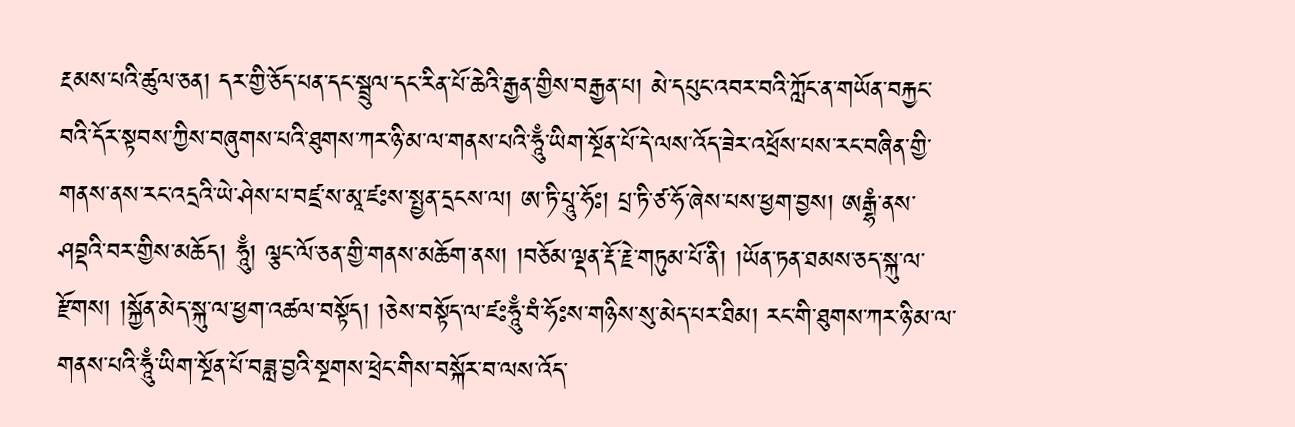རྔམས་པའི་ཚུལ་ཅན། དར་གྱི་ཅོད་པན་དང་སྦྲུལ་དང་རིན་པོ་ཆེའི་རྒྱན་གྱིས་བརྒྱན་པ། མེ་དཔུང་འབར་བའི་ཀློང་ན་གཡོན་བརྐྱང་བའི་དོར་སྟབས་ཀྱིས་བཞུགས་པའི་ཐུགས་ཀར་ཉི་མ་ལ་གནས་པའི་ཧཱུྃ་ཡིག་སྔོན་པོ་དེ་ལས་འོད་ཟེར་འཕྲོས་པས་རང་བཞིན་གྱི་གནས་ནས་རང་འདྲའི་ཡེ་ཤེས་པ་བཛྲ་ས་མཱ་ཛཿས་སྤྱན་དྲངས་ལ། ཨ་ཏི་པཱུ་ཧོཿ། པྲ་ཏི་ཙ་ཧོ་ཞེས་པས་ཕྱག་བྱས། ཨརྒྷཾ་ནས་ཤབྡའི་བར་གྱིས་མཆོད། ཧཱུྃ། ལྕང་ལོ་ཅན་གྱི་གནས་མཆོག་ནས། །བཅོམ་ལྡན་རྡོ་རྗེ་གཏུམ་པོ་ནི། །ཡོན་ཏན་ཐམས་ཅད་སྐུ་ལ་རྫོགས། །སྐྱོན་མེད་སྐུ་ལ་ཕྱག་འཚལ་བསྟོད། །ཅེས་བསྟོད་ལ་ཛཿཧཱུྃ་བཾ་ཧོཿས་གཉིས་སུ་མེད་པར་ཐིམ། རང་གི་ཐུགས་ཀར་ཉི་མ་ལ་གནས་པའི་ཧཱུྃ་ཡིག་སྔོན་པོ་བཟླ་བྱའི་སྔགས་ཕྲེང་གིས་བསྐོར་བ་ལས་འོད་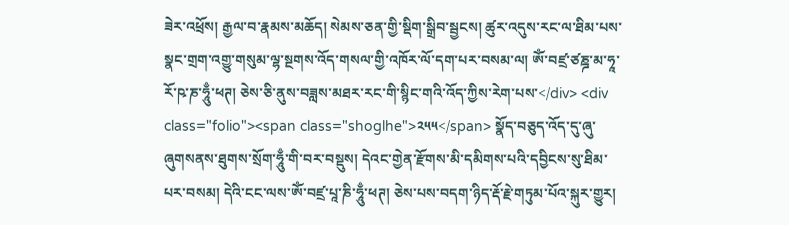ཟེར་འཕྲོས། རྒྱལ་བ་རྣམས་མཆོད། སེམས་ཅན་གྱི་སྡིག་སྒྲིབ་སྦྱངས། ཚུར་འདུས་རང་ལ་ཐིམ་པས་སྣང་གྲག་འགྱུ་གསུམ་ལྷ་སྔགས་འོད་གསལ་གྱི་འཁོར་ལོ་དག་པར་བསམ་ལ། ༀ་བཛྲ་ཙཎྜ་མ་ཧཱ་རོ་ཥ་ཎ་ཧཱུྃ་ཕཊ། ཅེས་ཅི་ནུས་བཟླས་མཐར་རང་གི་སྙིང་གའི་འོད་ཀྱིས་རེག་པས་</div> <div class="folio"><span class="shoglhe">༢༥༥</span> སྣོད་བཅུད་འོད་དུ་ཞུ་ཞུགསནས་ཐུགས་སྲོག་ཧཱུྃ་གི་བར་བསྡུས། དེའང་གྱེན་རྫོགས་མི་དམིགས་པའི་དབྱིངས་སུ་ཐིམ་པར་བསམ། དེའི་ངང་ལས་ༀ་བཛྲ་པཱ་ཎི་ཧཱུྃ་ཕཊ། ཅེས་པས་བདག་ཉིད་རྡོ་རྗེ་གཏུམ་པོའ་སྐུར་གྱུར།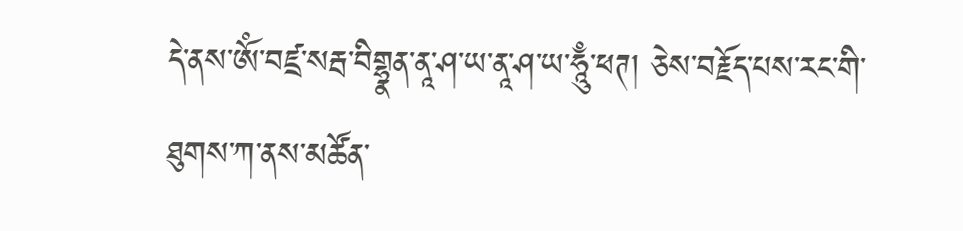དེ་ནས་ༀ་བཛྲ་སརྦ་བིགྷྣན་ནཱ་ཤ་ཡ་ནཱ་ཤ་ཡ་ཧཱུྃ་ཕཊ། ཅེས་བརྗོད་པས་རང་གི་ཐུགས་ཀ་ནས་མཚོན་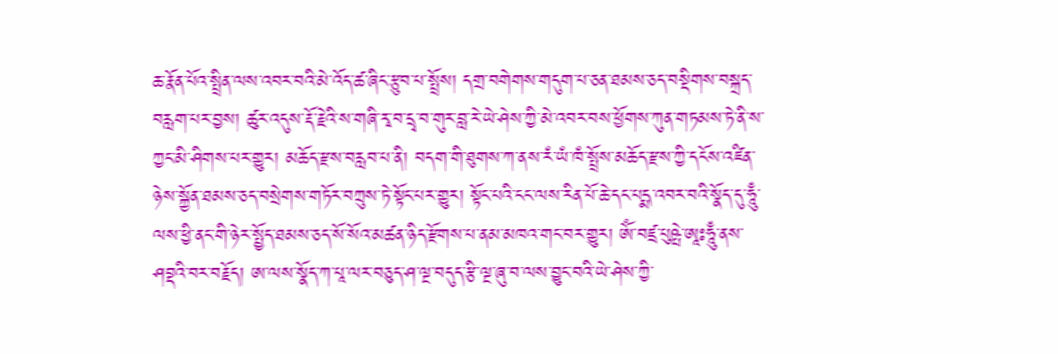ཆ་རྣོན་པོའ་སྤྲིན་ལས་འབར་བའི་མེ་འོད་ཚ་ཞིང་རྩུབ་པ་སྤྲོས། དགྲ་བགེགས་གདུག་པ་ཅན་ཐམས་ཅད་བསྡིགས་བསྐྲད་བརླག་པར་བྱས། ཚུར་འདུས་རྡོ་རྗེའི་ས་གཞི་རྭ་བ་དྲྭ་བ་གུར་བླ་རེ་ཡེ་ཤེས་ཀྱི་མེ་འབར་བས་ཕྱོགས་ཀུན་གཏམས་ཏེ་ནི་ས་ཀྱང་མི་ཤིགས་པར་གྱུར། མཆོད་རྫས་བརླབ་པ་ནི། བདག་གི་ཐུགས་ཀ་ནས་རཾ་ཡཾ་ཁཾ་སྤྲོས་མཆོད་རྫས་ཀྱི་དངོས་འཛིན་ཉེས་སྐྱོན་ཐམས་ཅད་བསྲེགས་གཏོར་བཀྲུས་ཏེ་སྟོང་པར་གྱུར། སྟོང་པའི་ངང་ལས་རིན་པོ་ཆེ་དང་པདྨ་འབར་བའི་སྣོད་དུ་ཧཱུྃ་ལས་ཕྱི་ནང་གི་ཉེར་སྤྱོད་ཐམས་ཅད་སོ་སོའ་མཚན་ཉིད་རྫོགས་པ་ནམ་མཁའ་གང་བར་གྱུར། ༀ་བཛྲ་པུཥྤེ་ཨཱཿཧཱུྃ་ནས་ཤབྡའི་བར་བརྗོད། ཨ་ལས་སྣོད་ཀ་པཱ་ལར་བཅུད་ཤ་ལྔ་བདུད་རྩི་ལྔ་ཞུ་བ་ལས་བྱུང་བའི་ཡེ་ཤེས་ཀྱི་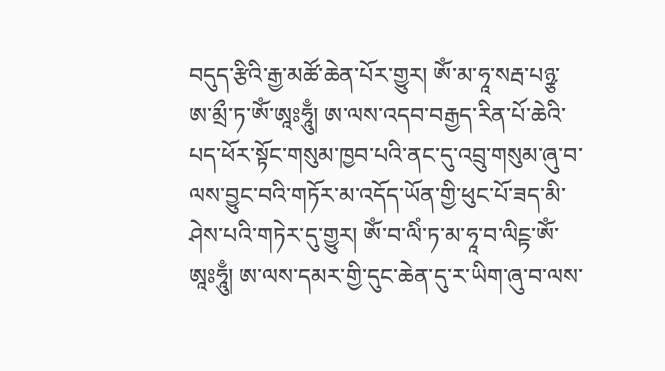བདུད་རྩིའི་རྒྱ་མཚོ་ཆེན་པོར་གྱུར། ༀ་མ་ཧཱ་སརྦ་པཉྩ་ཨ་མྲྀ་ཏ་ༀ་ཨཱཿཧཱུྃ། ཨ་ལས་འདབ་བརྒྱད་རིན་པོ་ཆེའི་པད་ཕོར་སྟོང་གསུམ་ཁྱབ་པའི་ནང་དུ་འབྲུ་གསུམ་ཞུ་བ་ལས་བྱུང་བའི་གཏོར་མ་འདོད་ཡོན་གྱི་ཕུང་པོ་ཟད་མི་ཤེས་པའི་གཏེར་དུ་གྱུར། ༀ་བ་ལིཾ་ཏ་མ་ཧཱ་བ་ལིངྟ་ༀ་ཨཱཿཧཱུྃ། ཨ་ལས་དམར་གྱི་དུང་ཆེན་དུ་ར་ཡིག་ཞུ་བ་ལས་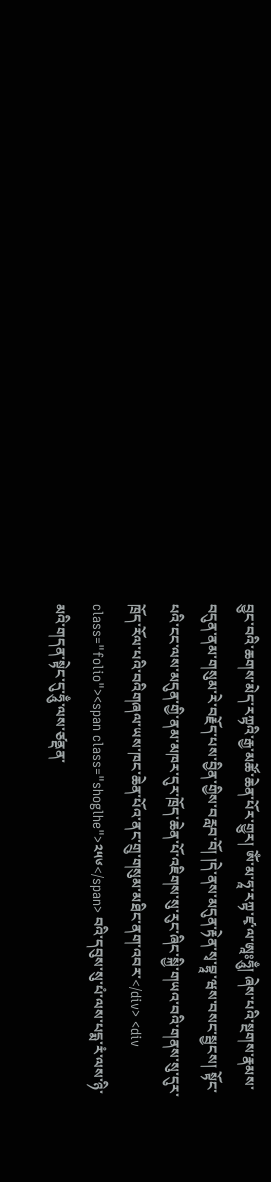བྱུང་བའི་ཆགས་མེད་རཀྟའི་རྒྱ་མཚོ་ཆེན་པོར་གྱུར། ༀ་མ་ཧཱ་རཀྟ་ཛྭ་ལ་ཨཱཿཧཱུྃ། ཞེས་པའི་སྔགས་རྣམས་བདུན་ནམ་གསུམ་རེ་བརྗོད་པས་བྱིན་གྱིས་བརླབ་བོ། །དེ་ནས་མདུན་རྟེན་སྭ་བྷཱ་ཝས་བསང་སྦྱངས། སྟོང་པའི་ངང་ལས་མདུན་གྱི་ནམ་མཁར་དུར་ཁྲོད་ཆེན་པོ་འཇིགས་སུ་རུང་ཞིང་སྐྱི་གཡའ་བའི་གནས་སུ་དུར་ཁྲོད་རོལ་པའི་བའིགཞལ་ཡས་ཁང་ཆེན་པོའ་ནང་གྲུ་གསུམ་མཐིང་ནག་འབར་</div> <div class="folio"><span class="shoglhe">༢༥༦</span> བའི་དབུས་སུ་པཾ་ལས་པདྨ་རཾ་ལས་ཉི་མའི་གདན་སྟེང་དུ་ཧཱུྃ་ལས་ཙནྡན་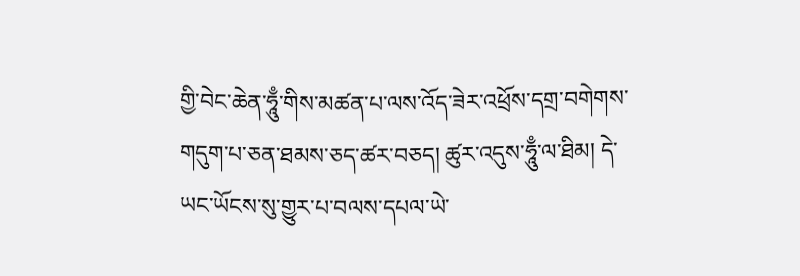གྱི་བེང་ཆེན་ཧཱུྃ་གིས་མཚན་པ་ལས་འོད་ཟེར་འཕྲོས་དགྲ་བགེགས་གདུག་པ་ཅན་ཐམས་ཅད་ཚར་བཅད། ཚུར་འདུས་ཧཱུྃ་ལ་ཐིམ། དེ་ཡང་ཡོངས་སུ་གྱུར་པ་བལས་དཔལ་ཡེ་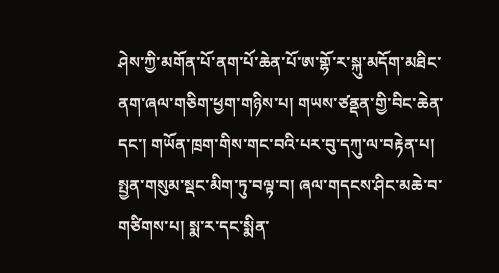ཤེས་ཀྱི་མགོན་པོ་ནག་པོ་ཆེན་པོ་ཨ་གྷོ་ར་སྐུ་མདོག་མཐིང་ནག་ཞལ་གཅིག་ཕྱག་གཉིས་པ། གཡས་ཙནྡན་གྱི་བིང་ཆེན་དང་། གཡོན་ཁྲག་གིས་གང་བའི་པར་བུ་དཀུ་ལ་བརྟེན་པ། སྤྱན་གསུམ་སྡང་མིག་ཏུ་བལྟ་བ། ཞལ་གདངས་ཤིང་མཆེ་བ་གཙིགས་པ། སྨ་ར་དང་སྨིན་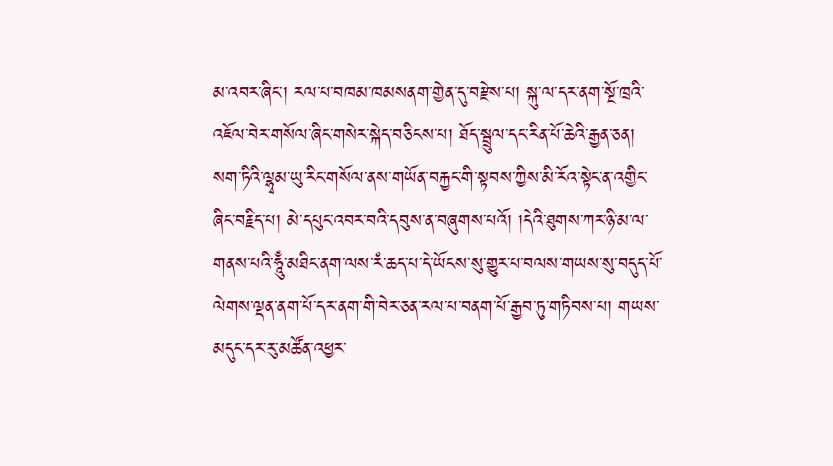མ་འབར་ཞིང་། རལ་པ་བཁམ་ཁམསནག་གྱེན་དུ་བརྫེས་པ། སྐུ་ལ་དར་ནག་སྔོ་ཁྲའི་འཇོལ་བེར་གསོལ་ཞིང་གསེར་སྐེད་བཅིངས་པ། ཐོད་སྦྲུལ་དང་རིན་པོ་ཆེའི་རྒྱན་ཅན། སག་ཏིའི་ལྷྭམ་ཡུ་རིང་གསོལ་ནས་གཡོན་བརྐྱང་གི་སྟབས་ཀྱིས་མི་རོའ་སྟེང་ན་འགྱིང་ཞིང་བརྗིད་པ། མེ་དཔུང་འབར་བའི་དབུས་ན་བཞུགས་པའོ། །དེའི་ཐུགས་ཀར་ཉི་མ་ལ་གནས་པའི་ཧཱུྃ་མཐིང་ནག་ལས་རཾ་ཆད་པ་དེ་ཡོངས་སུ་གྱུར་པ་བལས་གཡས་སུ་བདུད་པོ་ལེགས་ལྡན་ནག་པོ་དར་ནག་གི་བེར་ཅན་རལ་པ་བནག་པོ་རྒྱབ་ཏུ་གཏིབས་པ། གཡས་མདུང་དར་རུ་མཚོན་འཕྱར་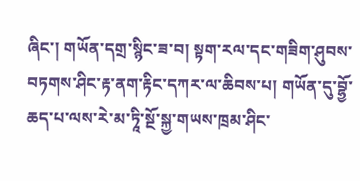ཞིང་། གཡོན་དགྲ་སྙིང་ཟ་བ། སྟག་རལ་དང་གཟིག་ཤུབས་བཏགས་ཤིང་རྟ་ནག་རྟིང་དཀར་ལ་ཆིབས་པ། གཡོན་དུ་བྷྱོ་ཆད་པ་ལས་རེ་མ་ཏཱི་སྔོ་སྐྱ་གཡས་ཁྲམ་ཤིང་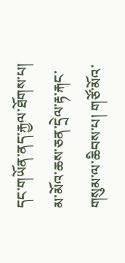དང་གཡོན་ནད་རྐྱལ་ཐོགས་པ། མ་མོའ་ཆས་ཅན་དྲེལ་རྟ་རྐང་གསུམ་ལ་ཆིབས་པ། གཙོ་མོའ་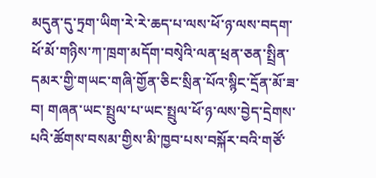མདུན་དུ་ཏྲག་ཡིག་རེ་རེ་ཆད་པ་ལས་ཕོ་ཉ་ལས་བདག་ཕོ་མོ་གཉིས་ཀ་ཁྲག་མདོག་བསྭེའི་ལན་ཕྲན་ཅན་སྤྲིན་དམར་གྱི་གཡང་གཞི་གྱོན་ཅིང་སྲིན་པོའ་སྙིང་དྲོན་མོ་ཟ་བ། གཞན་ཡང་སྤྲུལ་པ་ཡང་སྤྲུལ་ཕོ་ཉ་ལས་བྱེད་དྲེགས་པའི་ཚོགས་བསམ་གྱིས་མི་ཁྱབ་པས་བསྐོར་བའི་གཙོ་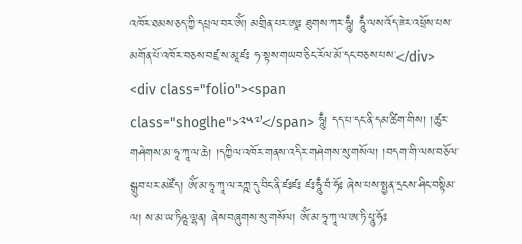འཁོར་ཐམས་ཅད་ཀྱི་དཔྲལ་བར་ༀ། མགྲིན་པར་ཨཱཿ ཐུགས་ཀར་ཧཱུྃ། ཧཱུྃ་ལས་འོད་ཟེར་འཕྲོས་པས་མགོན་པོ་འཁོར་བཅས་བཛྲ་ས་མཱ་ཛཿ ཧ་སྟས་གཡབ་ཅིང་རོལ་མོ་དང་བཅས་པས་</div> <div class="folio"><span class="shoglhe">༢༥༧</span> ཧཱུྃ། དད་པ་དང་ནི་དམ་ཚིག་གིས། །ཚུར་གཤེགས་མ་ཧཱ་ཀཱ་ལ་ཆེ། །དཀྱིལ་འཁོར་གནས་འདིར་གཤེགས་སུ་གསོལ། །བདག་གི་ལས་བཅོལ་སྒྲུབ་པར་མཛོད། ༀ་མ་ཧཱ་ཀཱ་ལ་རཀྵ་དུ་བིང་ནི་ཛཿཛཿ ཛཿཧཱུྃ་བཾ་ཧོཿ ཞེས་པས་སྤྱན་དྲངས་ཤིང་བསྟིམ་ལ། ས་མ་ཡ་ཏིཥྛ་ལྷན། ཞེས་བཞུགས་སུ་གསོལ། ༀ་མ་ཧཱ་ཀཱ་ལ་ཨ་ཏི་པཱུ་ཧོཿ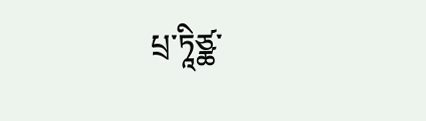པྲ་ཏཱིཙྪ་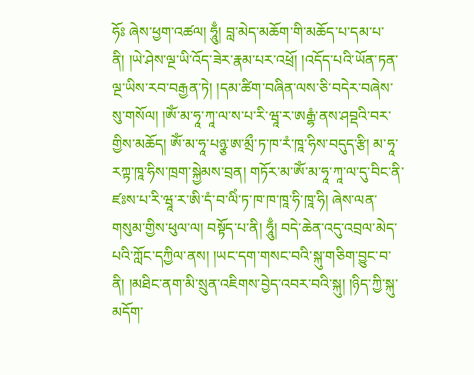ཧོཿ ཞེས་ཕྱག་འཚལ། ཧཱུྃ། བླ་མེད་མཆོག་གི་མཆོད་པ་དམ་པ་ནི། །ཡེ་ཤེས་ལྔ་ཡི་འོད་ཟེར་རྣམ་པར་འཕྲོ། །འདོད་པའི་ཡོན་ཏན་ལྔ་ཡིས་རབ་བརྒྱན་ཏེ། །དམ་ཚིག་བཞིན་ལས་ཅི་བདེར་བཞེས་སུ་གསོལ། །ༀ་མ་ཧཱ་ཀཱ་ལ་ས་པ་རི་ཝཱ་ར་ཨརྒྷཾ་ནས་ཤབྡའི་བར་གྱིས་མཆོད། ༀ་མ་ཧཱ་པཉྩ་ཨ་མྲྀ་ཏ་ཁ་རཾ་ཁཱ་ཧིས་བདུད་རྩི། མ་ཧཱ་རཀྟ་ཁཱ་ཧིས་ཁྲག་སྐྱེམས་བྲན། གཏོར་མ་ༀ་མ་ཧཱ་ཀཱ་ལ་དུ་བིང་ནི་ཛཿས་པ་རི་ཝཱ་ར་ཨི་དཾ་བ་ལིཾ་ཏ་ཁ་ཁ་ཁཱ་ཧི་ཁཱ་ཧི། ཞེས་ལན་གསུམ་གྱིས་ཕུལ་ལ། བསྟོད་པ་ནི། ཧཱུྃ། བདེ་ཆེན་འདུ་འབྲལ་མེད་པའི་ཀློང་དཀྱིལ་ནས། །ཡང་དག་གསང་བའི་སྐུ་གཅིག་བྱུང་བ་ནི། །མཐིང་ནག་མི་སྲུན་འཇིགས་བྱེད་འབར་བའི་སྐུ། །ཉིད་ཀྱི་སྐུ་མདོག་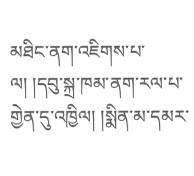མཐིང་ནག་འཇིགས་པ་ལ། །དབུ་སྐྲ་ཁམ་ནག་རལ་པ་གྱེན་དུ་འཁྱིལ། །སྨིན་མ་དམར་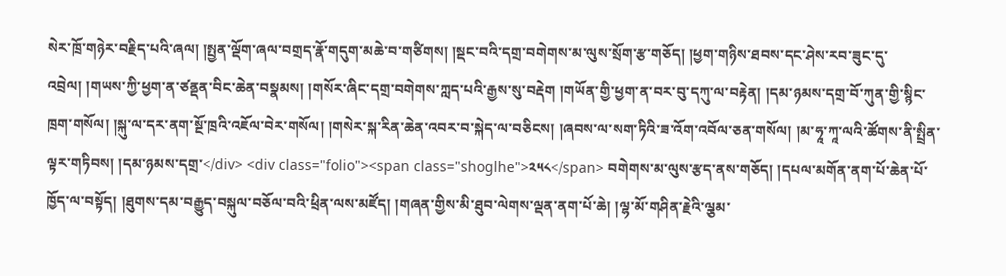སེར་ཁྲོ་གཉེར་བརྗིད་པའི་ཞལ། །སྤྱན་ལྡོག་ཞལ་བགྲད་རྣོ་གདུག་མཆེ་བ་གཙིགས། །སྡང་བའི་དགྲ་བགེགས་མ་ལུས་སྲོག་རྩ་གཅོད། །ཕྱག་གཉིས་ཐབས་དང་ཤེས་རབ་ཟུང་དུ་འབྲེལ། །གཡས་ཀྱི་ཕྱག་ན་ཙནྡན་བིང་ཆེན་བསྣམས། །གསོར་ཞིང་དགྲ་བགེགས་ཀླད་པའི་རྒྱས་སུ་བརྡེག །གཡོན་གྱི་ཕྱག་ན་བར་བུ་དཀུ་ལ་བརྟེན། །དམ་ཉམས་དགྲ་བོ་ཀུན་གྱི་སྙིང་ཁྲག་གསོལ། །སྐུ་ལ་དར་ནག་སྔོ་ཁྲའི་འཇོལ་བེར་གསོལ། །གསེར་སྐ་རིན་ཆེན་འབར་བ་སྐེད་ལ་བཅིངས། །ཞབས་ལ་སག་ཏིའི་ཟ་འོག་འབོལ་ཅན་གསོལ། །མ་ཧཱ་ཀཱ་ལའི་ཚོགས་ནི་སྤྲིན་ལྟར་གཏིབས། །དམ་ཉམས་དགྲ་</div> <div class="folio"><span class="shoglhe">༢༥༨</span> བགེགས་མ་ལུས་རྩད་ནས་གཅོད། །དཔལ་མགོན་ནག་པོ་ཆེན་པོ་ཁྱོད་ལ་བསྟོད། །ཐུགས་དམ་བརྒྱུད་བསྐུལ་བཅོལ་བའི་ཕྲིན་ལས་མཛོད། །གཞན་གྱིས་མི་ཐུབ་ལེགས་ལྡན་ནག་པོ་ཆེ། །ལྷ་མོ་གཤིན་རྗེའི་ལྕམ་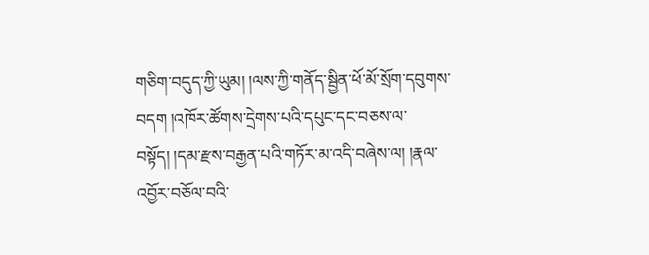གཅིག་བདུད་ཀྱི་ཡུམ། །ལས་ཀྱི་གནོད་སྦྱིན་ཕོ་མོ་སྲོག་དབུགས་བདག །འཁོར་ཚོགས་དྲེགས་པའི་དཔུང་དང་བཅས་ལ་བསྟོད། །དམ་རྫས་བརྒྱན་པའི་གཏོར་མ་འདི་བཞེས་ལ། །རྣལ་འབྱོར་བཅོལ་བའི་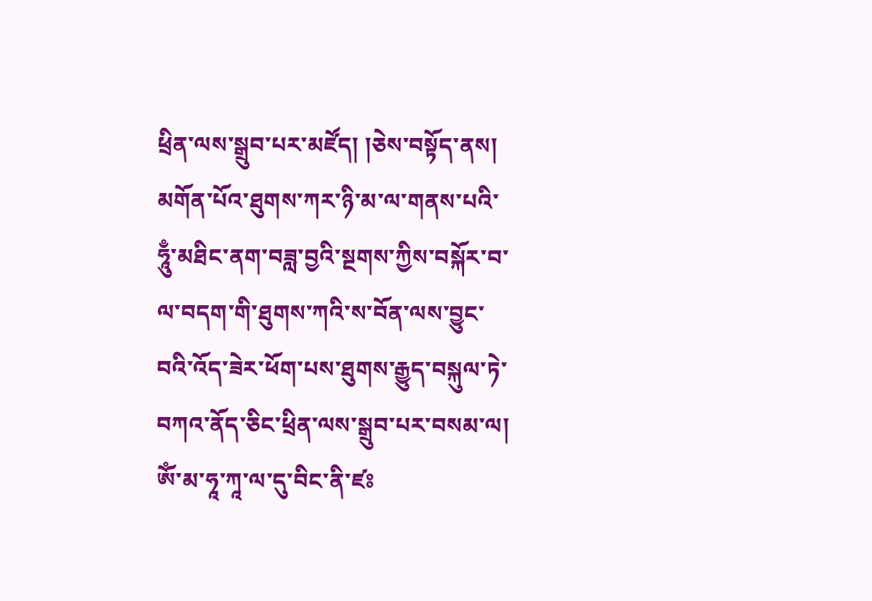ཕྲིན་ལས་སྒྲུབ་པར་མཛོད། །ཅེས་བསྟོད་ནས། མགོན་པོའ་ཐུགས་ཀར་ཉི་མ་ལ་གནས་པའི་ཧཱུྃ་མཐིང་ནག་བཟླ་བྱའི་སྔགས་ཀྱིས་བསྐོར་བ་ལ་བདག་གི་ཐུགས་ཀའི་ས་བོན་ལས་བྱུང་བའི་འོད་ཟེར་ཕོག་པས་ཐུགས་རྒྱུད་བསྐུལ་ཏེ་བཀའ་ནོད་ཅིང་ཕྲིན་ལས་སྒྲུབ་པར་བསམ་ལ། ༀ་མ་ཧཱ་ཀཱ་ལ་དུ་བིང་ནི་ཛཿ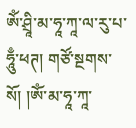ༀ་ཤྲཱི་མ་ཧཱ་ཀཱ་ལ་རུ་པ་ཧཱུྃ་ཕཊ། གཙོ་སྔགས་སོ། །ༀ་མ་ཧཱ་ཀཱ་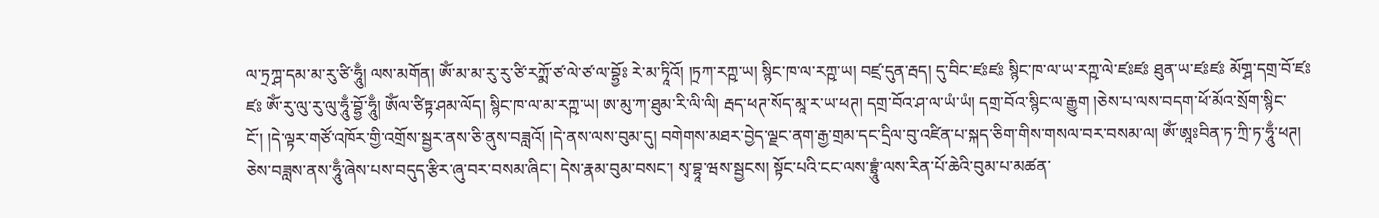ལ་ཏྲཀྴ་དམ་མ་རུ་ཙི་ཧཱུྃ། ལས་མགོན། ༀ་མ་མ་རུ་རུ་ཙི་རཀྨོ་ཙ་ལེ་ཙ་ལ་བྷྱོཿ རེ་མ་ཏཱིའོ། །ཏྲཀ་རཀྵ་ཡ། སྙིང་ཁ་ལ་རཀྵ་ཡ། བཛྲ་དུན་རྦད། དུ་བིང་ཛཿཛཿ སྙིང་ཁ་ལ་ཡ་རཀྵ་ལེ་ཛཿཛཿ ཐུན་ཡ་ཛཿཛཿ མོགྴ་དགྲ་བོ་ཛཿཛཿ ༀ་རུ་ལུ་རུ་ལུ་ཧཱུྃ་བྷྱོ་ཧཱུྃ། ༀལ་ཙིཏྟ་ཤམ་ལོད། སྙིང་ཁ་ལ་མ་རཀྵ་ཡ། ཨ་མུ་ཀ་ཐུམ་རི་ལི་ལི། རྦད་ཕཊ་སོད་མཱ་ར་ཡ་ཕཊ། དགྲ་བོའ་ཤ་ལ་ཡཾ་ཡཾ། དགྲ་བོའ་སྙིང་ལ་རྒྱུག །ཅེས་པ་ལས་བདག་ཕོ་མོའ་སྲོག་སྙིང་ངོ་། །དེ་ལྟར་གཙོ་འཁོར་གྱི་འགྲོས་སྦྱར་ནས་ཅི་ནུས་བཟླའོ། །དེ་ནས་ལས་བུམ་དུ། བགེགས་མཐར་བྱེད་ལྗང་ནག་རྒྱ་གྲམ་དང་དྲིལ་བུ་འཛིན་པ་སྐད་ཅིག་གིས་གསལ་བར་བསམ་ལ། ༀ་ཨཱཿབིན་ཏ་ཀྲི་ཏ་ཧཱུྃ་ཕཊ། ཅེས་བཟླས་ནས་ཧཱུྃ་ཞེས་པས་བདུད་རྩིར་ཞུ་བར་བསམ་ཞིང་། དེས་རྣམ་བུམ་བསང་། སྭ་བྷཱ་ཝས་སྦྱངས། སྟོང་པའི་ངང་ལས་བྷྲཱུཾ་ལས་རིན་པོ་ཆེའི་བུམ་པ་མཚན་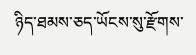ཉིད་ཐམས་ཅད་ཡོངས་སུ་རྫོགས་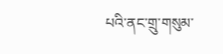པའི་ནང་གྲུ་གསུམ་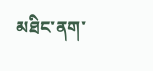མཐིང་ནག་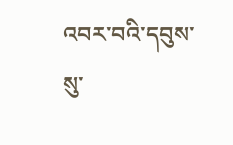འབར་བའི་དབུས་སུ་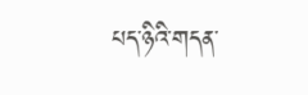པད་ཉིའི་གདན་